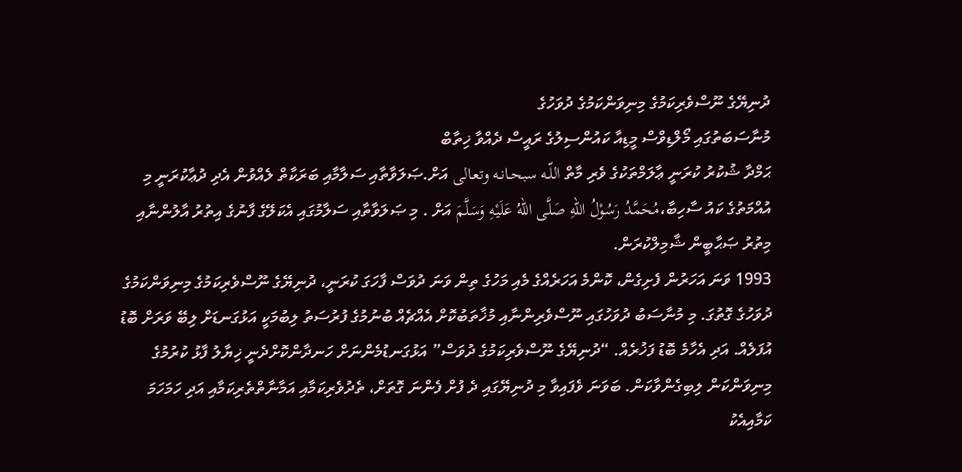ދުނިޔޭގެ ނޫސްވެރިކަމުގެ މިނިވަންކަމުގެ ދުވަހުގެ
މުނާސަބަތުގައި މޯލްޑިވްސް މީޑިއާ ކައުންސިލުގެ ރައީސް ދެއްވާ ޚިތާބް
ޙަމްދާ ޝުކުރު ކުރަނީ ޢާލަމްތަކުގެ ވެރި މާތް اللّـه سبحـانـه وتعـالى އަށް.ޞަލަވާތާއި ސަލާމާއި ބަރަކާތް ލެއްވުން އެދި ދުޢާކުރަނީ މި އުއްމަތުގެ ކައު ސާހިބާ،مُحَمَّدُ رَسُوْلُ اللهِ صَلَّى اللهُ عَلَيْهِ وَسَلَّمَ އަށް . މި ޞަލަވާތާއި ސަލާމުގައި އެކަލޭގެ ފާނުގެ އިތުރު އާލުންނާއި މިތުރު ޞަޙާބީން ޝާމިލްކުރަން.
1993 ވަނަ އަހަރުން ފެށިގެން، ކޮންމެ އަހަރެއްގެ މެއި މަހުގެ ތިން ވަނަ ދުވަސް ފާހަގަ ކުރަނީ، ދުނިޔޭގެ ނޫސްވެރިކަމުގެ މިނިވަންކަމުގެ ދުވަހުގެ ގޮތުގަ. މި މުނާސަބު ދުވަހުގައި ނޫސްވެރިންނާއި މުޚާތަބުކޮށް އެއްޗެއް ބުނުމުގެ ފުރުސަތު ލިބުމަކީ އަޅުގަނޑަށް ލިބޭ ވަރަށް ބޮޑު އުފަލެއް. އަދި އެހާމެ ބޮޑު ފަޚުރެއް. “ދުނިޔޭގެ ނޫސްވެރިކަމުގެ ދުވަސް” އަޅުގަނޑުމެންނަށް ހަނދާންކޮށްދެނީ ޚިޔާލު ފާޅު ކުރުމުގެ މިނިވަންކަން ލިބިގެންވާކަން. ބަވަނަ ވެފައިވާ މި ދުނިޔޭގައި ދެ ފުށް ފެންނަ ގޮތަށް، ތެދުވެރިކަމާއި އަމާނާތްތެރިކަމާއި އަދި ހަމަހަމަ ކަމާއިއެކު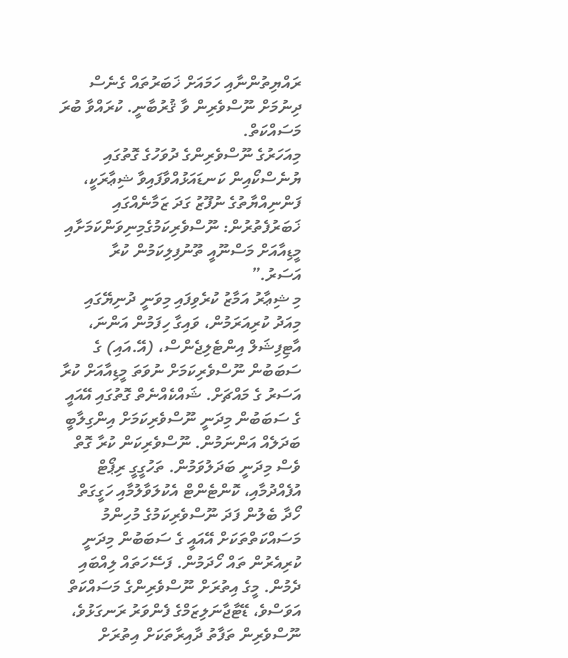ރައްޔިތުންނާއި ހަމައަށް ޚަބަރުތައް ގެނެސް ދިނުމަށް ނޫސްވެރިން ވާ ޤުރުބާނީ. ކުރައްވާ ބުރަ މަސައްކަތް.
މިއަހަރުގެ ނޫސްވެރިންގެ ދުވަހުގެ ގޮތުގައި ޔުނެސްކޯއިން ކަނޑައަޅުއްވާފައިވާ ޝިޢާރަކީ،
ފަންނިއްޔާތުގެ ނުފޫޒު ގަދަ ޒަމާނެއްގައި ޚަބަރުފެތުރުން: ނޫސްވެރިކަމުގެމިނިވަންކަމަށާއި މީޑިއާއަށް މަސްނޫއީ ތޫނުފިލިކަމުން ކުރާ އަސަރު.”
މި ޝިޢާރު އަމާޒު ކުރެވިފައި މިވަނީ ދުނިޔޭގައި މިއަދު ކުރިއަރަމުން، ވައިގާ ހިފަމުން އަންނަ، އާޓިފިޝަލް އިންޓެލިޖެންސް، (އޭ.އައި) ގެ ސަބަބުން ނޫސްވެރިކަމަށް ނުވަތަ މީޑިއާއަށް ކުރާ އަސަރު ގެ މައްޗަށް. ޝައްކެއްނެތް ގޮތުގައި އޭއައީ ގެ ސަބަބުން މިދަނީ ނޫސްވެރިކަމަށް އިންގިލާބީ ބަދަލެއް އަންނަމުން. ނޫސްވެރިކަން ކުރާ ގޮތް ވެސް މިދަނީ ބަދަލުވަމުން. ތަހުގީގީ ރިޕޯޓް އުފެއްދުމާއި، ކޮންޓެންޓް އެކުލަވާލުމާއި ހަގީގަތް ހޯދާ ބެލުން ފަދަ ނޫސްވެރިކަމުގެ މުހިންމު މަސައްކަތްތަކަށް އޭއައީ ގެ ސަބަބުން މިދަނީ ކުރިއެރުން ތައް ހޯދަމުން. ފަސޭހަތައް ލިއްބައި ދެމުން. މީގެ އިތުރަށް ނޫސްވެރިންގެ މަސައްކަތް އަވަސްވެ، ޑޭޓާޖާނަލިޒަމްގެ ފެންވަރު ރަނގަޅުވެ، ނޫސްވެރިން ތަފާތު ދާއިރާތަކަށް އިތުރަށް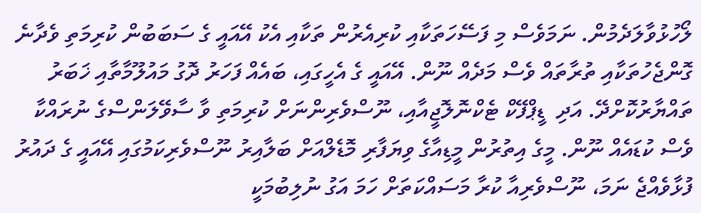ލޯހުޅުވާލަދެމުން. ނަމަވެސް މި ފަސޭހަތަކާއި ކުރިއެރުން ތަކާއި އެކު އޭއައީ ގެ ސަބަބުން ކުރިމަތި ވެދާނެ ގޮންޖެހުތަކާއި ތުރާތައް ވެސް މަދެއް ނޫން. އޭއައީ ގެ އެހީގައި، ބައެއް ފަހަރު ދޮގު މައުލޫމާތާއި ޚަބަރު ތައްޔާރުކޮށްދޭ. އަދި  ޑީޕްފޭކް ޓެކްނޮލޮޖީއާއި، ނޫސްވެރިންނަށް ކުރިމަތި ވާ ސާވޭލަންސްގެ ނުރައްކާ ވެސް ކުޑައެއް ނޫން. މީގެ އިތުރުން މީޑިއާގެ ވިޔަފާރި މޮޑެލްއަށް ބަލާއިރު ނޫސްވެރިކަމުގައި އޭއައީ ގެ ދައުރު ފުޅާވެއްޖެ ނަމަ، ނޫސްވެރިއާ ކުރާ މަސައްކަތަށް ހަމަ އަގު ނުލިބުމަކީ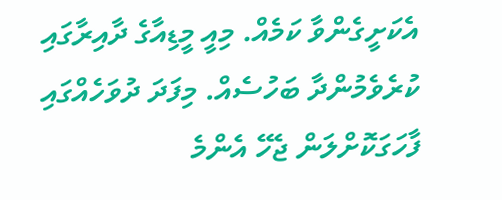އެކަށީގެންވާ ކަމެއް. މިއީ މީޑިއާގެ ދާއިރާގައި ކުރެވެމުންދާ ބަހުސެއް. މިފަދަ ދުވަހެއްގައި ފާހަގަކޮށްލަން ޖެހޭ އެންމެ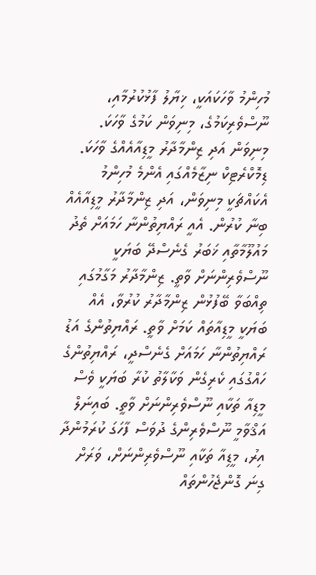މުހިންމު ވާހަކައަކީ، ޚިޔާލު ފާޅުކުރުމާއި، ނޫސްވެރިކަމުގެ، މިނިވަން ކަމުގެ ވާހަކަ. މިނިވަން އަދި ޒިންމާދާރު މީޑިއާއެއްގެ ވާހަކަ.
ޑިމޮކްރެޓިކް ނިޒާމެއްގައި އެންމެ މުހިންމު އެކައްޗަކީ މިނިވަން، އަދި ޒިންމާދާރު މީޑިއާއެއް ބިނާ ކުރުން. އެއީ ރައްޔިތުންނާ ހަމައަށް ތެދު މައުލޫމާތާއި ޚަބަރު ގެނެސްދޭ ބަޔަކީ ނޫސްވެރިންނަށް ވާތީ. ޒިންމާދާރު މަގާމުގައި ތިއްބަވާ ބޭފުޅުން ޒިންމާދާރު ކުރުވާ، އެއް ބަޔަކީ މީޑިއާތައް ކަމަށް ވާތީ. ރައްޔިތުންގެ އަޑު ރައްޔިތުންނާ ހަމައަށް ގެނެސްދީ، ރައްޔިތުންގެ ހައްގުގައި ކެރިގެން ވަކާލާތު ކުރާ ބަޔަކީ ވެސް މީޑިއާ ތަކާއި ނޫސްވެރިންނަށް ވާތީ. ބައިނަލް އަޤްވާމީ ނޫސްވެރިންގެ ދުވަސް ފާހަގަ ކުރަމުންދާ އިރު، މީޑިއާ ތަކާއި ނޫސްވެރިންނަށް، ވަރަށް ގިނަ ގޮންޖެހުންތައް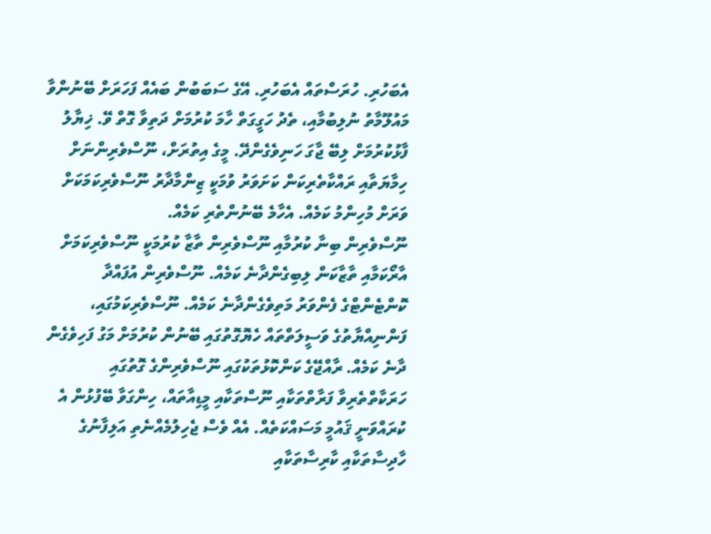އެބަހުރި. ހުރަސްތައް އެބަހުރި. އޭގެ ސަބަބުން ބައެއް ފަހަރަށް ބޭނުންވާ މައުލޫމާތު ނުލިބުމާއި، ތެދު ހަގީގަތް ހާމަ ކުރުމަށް ދަތިވާ ގޮތް ވޭ. ޚިޔާލު ފާޅުކުރުމަށް ލިބޭ ޖާގަ ހަނިވެގެންދޭ. މީގެ އިތުރަށް، ނޫސްވެރިންނަށް ހިމާޔަތާއި ރައްކާތެރިކަން ކަށަވަރު ވުމަކީ ޒިންމާދާރު ނޫސްވެރިކަމަކަށް ވަރަށް މުހިންމު ކަމެއް. އެހާމެ ބޭނުންތެރި ކަމެއް.
ނޫސްވެރިން ބިނާ ކުރުމާއި ނޫސްވެރިން ތާޒާ ކުރުމަކީ ނޫސްވެރިކަމަށް އާރޯކަމާއި ތާޒާކަން ލިބިގެންދާނެ ކަމެއް. ނޫސްވެރިން އުފައްދާ ކޮންޓެންޓްގެ ފެންވަރު މަތިވެގެންދާނެ ކަމެއް. ނޫސްވެރިކަމުގައި، ފަންނިއްޔާތުގެ ވަސީލަތްތައް ހެޔޮގޮތުގައި ބޭނުން ކުރުމަށް މަގު ފަހިވެގެން ދާނެ ކަމެއް. ރާއްޖޭގެ ކަންކޮޅުތަކުގައި ނޫސްވެރިންގެ ގޮތުގައި ހަރަކާތްތެރިވާ ފަރާތްތަކާއި ނޫސްތަކާއި މީޑިއާތައް، ހިންގަވާ ބޭފުޅުން އެ ކުރައްވަނީ ޤައުމީ މަސައްކަތެއް. އެއް ވެސް ޖެހިލުމެއްނެތި އަލިފާނުގެ ހާދިސާތަކާއި ކާރިސާތަކާއި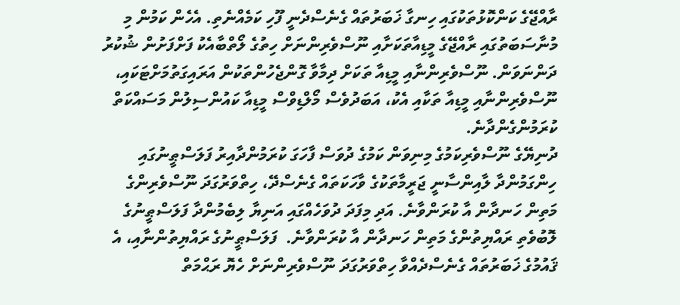ރާއްޖޭގެ ކަންކޮޅުތަކުގައި ހިނގާ ޚަބަރުތައް ގެނެސްދެނީ ފޫހި ކަމެއްނެތި. އެހެން ކަމުން މި މުނާސަބަތުގައި ރާއްޖޭގެ މީޑިއާތަކަށާއި ނޫސްވެރިންނަށް ހިތުގެ ލޯތްބާއެކު ފަށްފަށުން ޝުކުރު ދަންނަވަން. ނޫސްވެރިންނާއި މީޑިއާ ތަކަށް ދިމާވާ ގޮންޖެހުންތަކުން އަރައިގަތުމަށްޓަކައި، ނޫސްވެރިންނާއި މީޑިއާ ތަކާއި އެކު، އަބަދުވެސް މޯލްޑިވްސް މީޑިއާ ކައުންސިލުން މަސައްކަތް ކުރަމުންގެންދާނެ.
ދުނިޔޭގެ ނޫސްވެރިކަމުގެ މިނިވަން ކަމުގެ ދުވަސް ފާހަގަ ކުރަމުންދާއިރު ފަލަސްޠީނުގައި ހިންގަމުންދާ ލާއިންސާނީ ޖަރީމާތަކުގެ ވާހަކަތައް ގެނެސްދޭ، ހިތްވަރުގަދަ ނޫސްވެރިންގެ މަތިން ހަނދާން އާ ކުރަންވާނެ. އަދި މިފަދަ ދުވަހެއްގައި އަނިޔާ ލިބެމުންދާ ފަލަސްޠީނުގެ ލޮބުވެތި ރައްޔިތުންގެ މަތިން ހަނދާން އާ ކުރަންވާނެ.  ފަލަސްޠީނުގެ ރައްޔިތުންނާއި، އެ ޤައުމުގެ ޚަބަރުތައް ގެނެސްދެއްވާ ހިތްވަރުގަދަ ނޫސްވެރިންނަށް ހެޔޮ ރަޙްމަތް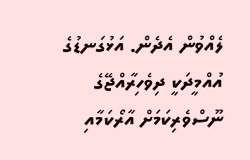ލެއްވުން އެދެން. އަޅުގަނޑުގެ އުއްމީދަކީ ދިވެހިރާއްޖޭގެ ނޫސްވެރިކަމަށް އާރޯކަމާއި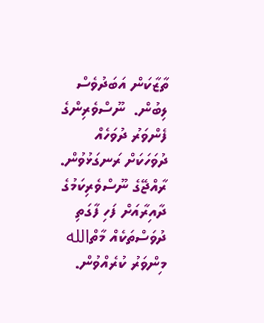ތާޒާކަން އަބަދުވެސް ލިބުން.  ނޫސްވެރިންގެ ފެންވަރު ދުވަހެއް ދުވަހަކަށް ރަނގަޅުވުން. ރާއްޖޭގެ ނޫސްވެރިކަމުގެ ދާއިރާއަށް ފަހި ފާގަތި ދުވަސްތަކެއް މާތްالله މިންވަރު ކުރެއްވުން.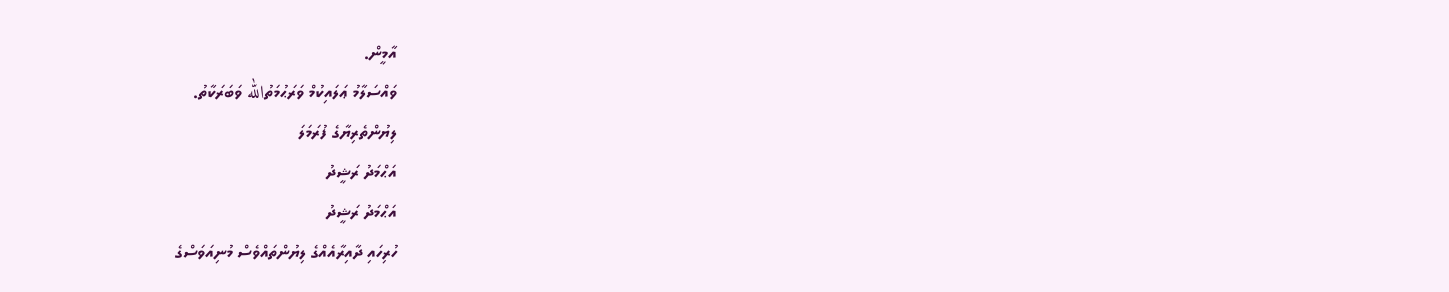އާމީން.
ވައްސަލާމު ޢަލައިކުމް ވަރަޙުމަތުالله ވަބަރަކާތު.
ލިޔުންތެރިޔާގެ ފުރަމަލަ
އަޙްމަދު ރަޝީދު
އަޙްމަދު ރަޝީދު
ހުރިހައި ދާއިރާއެއްގެ ލިޔުންތައްވެސް މުނިއަވަސްގެ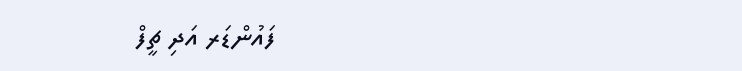ފައުންޑަރ އަދި ޗީފް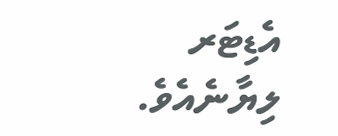އެޑިޓަރ ލިޔާނެއެވެ.